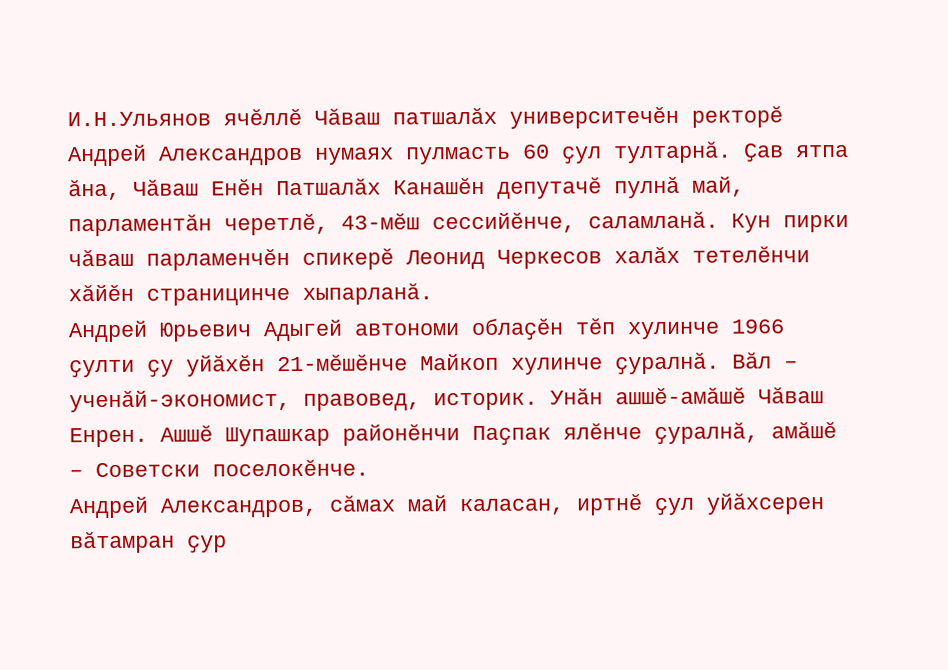И.Н.Ульянов ячӗллӗ Чӑваш патшалӑх университечӗн ректорӗ Андрей Александров нумаях пулмасть 60 ҫул тултарнӑ. Ҫав ятпа ӑна, Чӑваш Енӗн Патшалӑх Канашӗн депутачӗ пулнӑ май, парламентӑн черетлӗ, 43-мӗш сессийӗнче, саламланӑ. Кун пирки чӑваш парламенчӗн спикерӗ Леонид Черкесов халӑх тетелӗнчи хӑйӗн страницинче хыпарланӑ.
Андрей Юрьевич Адыгей автономи облаҫӗн тӗп хулинче 1966 ҫулти ҫу уйӑхӗн 21-мӗшӗнче Майкоп хулинче ҫуралнӑ. Вӑл – ученӑй-экономист, правовед, историк. Унӑн ашшӗ-амӑшӗ Чӑваш Енрен. Ашшӗ Шупашкар районӗнчи Паҫпак ялӗнче ҫуралнӑ, амӑшӗ – Советски поселокӗнче.
Андрей Александров, сӑмах май каласан, иртнӗ ҫул уйӑхсерен вӑтамран ҫур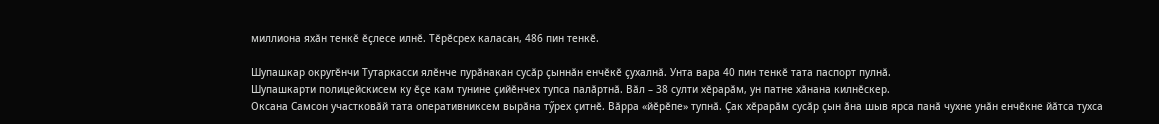миллиона яхӑн тенкӗ ӗҫлесе илнӗ. Тӗрӗсрех каласан, 486 пин тенкӗ.

Шупашкар округӗнчи Тутаркасси ялӗнче пурӑнакан сусӑр ҫыннӑн енчӗкӗ ҫухалнӑ. Унта вара 40 пин тенкӗ тата паспорт пулнӑ.
Шупашкарти полицейскисем ку ӗҫе кам тунине ҫийӗнчех тупса палӑртнӑ. Вӑл – 38 султи хӗрарӑм, ун патне хӑнана килнӗскер.
Оксана Самсон участковӑй тата оперативниксем вырӑна тӳрех ҫитнӗ. Вӑрра «йӗрӗпе» тупнӑ. Ҫак хӗрарӑм сусӑр ҫын ӑна шыв ярса панӑ чухне унӑн енчӗкне йӑтса тухса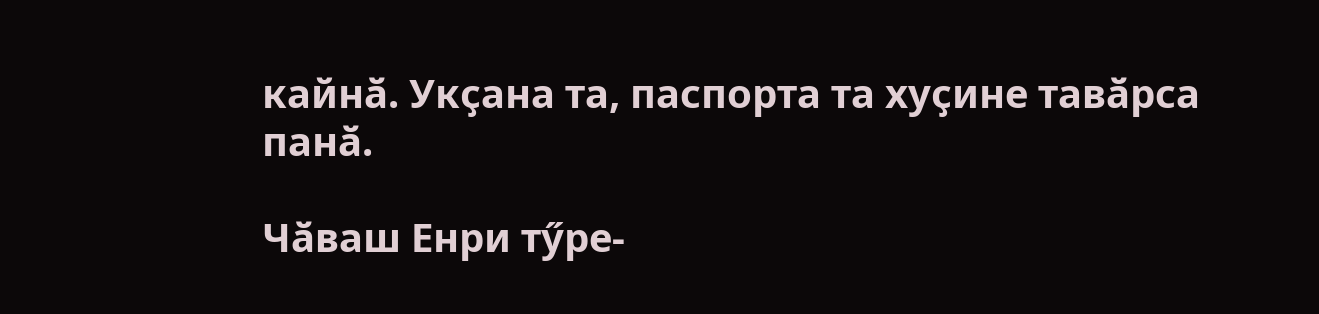кайнӑ. Укҫана та, паспорта та хуҫине тавӑрса панӑ.

Чӑваш Енри тӳре-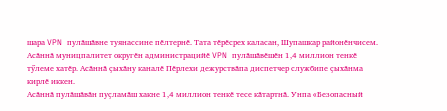шара VPN пулӑшӑвне туянассине пӗлтернӗ. Тата тӗрӗсрех каласан, Шупашкар районӗнчисем. Асӑннӑ муницпалитет округӗн администрацийӗ VPN пулӑшӑвӗшӗн 1,4 миллион тенкӗ тӳлеме хатӗр. Асӑннӑ ҫыхӑну каналӗ Пӗрлехи дежурствӑпа диспетчер службипе ҫыхӑнма кирлӗ иккен.
Асӑннӑ пулӑшӑвӑн пуҫламӑш хакне 1,4 миллион тенкӗ тесе кӑтартнӑ. Унпа «Безопасный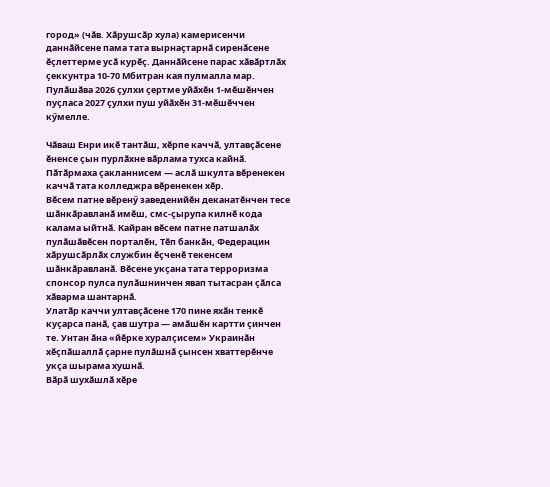город» (чӑв. Хӑрушсӑр хула) камерисенчи даннӑйсене пама тата вырнаҫтарнӑ сиренӑсене ӗҫлеттерме усӑ курӗҫ. Даннӑйсене парас хӑвӑртлӑх ҫеккунтра 10-70 Мбитран кая пулмалла мар.
Пулӑшӑва 2026 ҫулхи ҫертме уйӑхӗн 1-мӗшӗнчен пуҫласа 2027 ҫулхи пуш уйӑхӗн 31-мӗшӗччен кӳмелле.

Чӑваш Енри икӗ тантӑш, хӗрпе каччӑ, ултавҫӑсене ӗненсе ҫын пурлӑхне вӑрлама тухса кайнӑ. Пӑтӑрмаха ҫакланнисем — аслӑ шкулта вӗренекен каччӑ тата колледжра вӗренекен хӗр.
Вӗсем патне вӗренӳ заведенийӗн деканатӗнчен тесе шӑнкӑравланӑ имӗш, смс-ҫырупа килнӗ кода калама ыйтнӑ. Кайран вӗсем патне патшалӑх пулӑшӑвӗсен порталӗн, Тӗп банкӑн, Федерацин хӑрушсӑрлӑх службин ӗҫченӗ текенсем шӑнкӑравланӑ. Вӗсене укҫана тата терроризма спонсор пулса пулӑшнинчен явап тытасран ҫӑлса хӑварма шантарнӑ.
Улатӑр каччи ултавҫӑсене 170 пине яхӑн тенкӗ куҫарса панӑ, ҫав шутра — амӑшӗн картти ҫинчен те. Унтан ӑна «йӗрке хуралҫисем» Украинӑн хӗҫпӑшаллӑ ҫарне пулӑшнӑ ҫынсен хваттерӗнче укҫа шырама хушнӑ.
Вӑрӑ шухӑшлӑ хӗре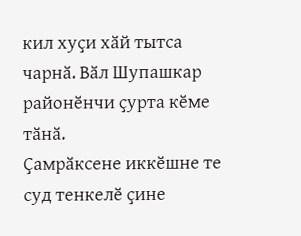кил хуҫи хӑй тытса чарнӑ. Вӑл Шупашкар районӗнчи ҫурта кӗме тӑнӑ.
Ҫамрӑксене иккӗшне те суд тенкелӗ ҫине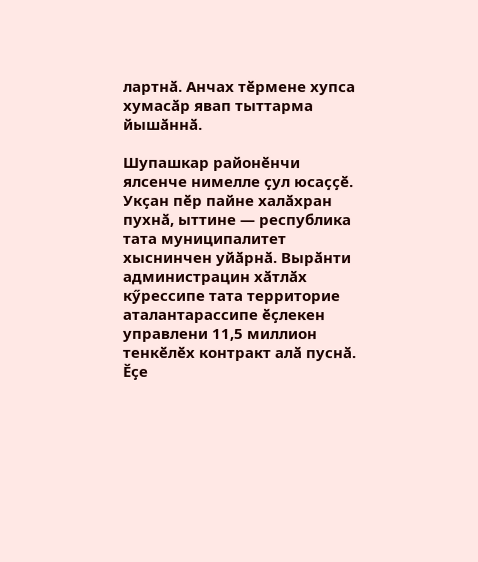лартнӑ. Анчах тӗрмене хупса хумасӑр явап тыттарма йышӑннӑ.

Шупашкар районӗнчи ялсенче нимелле ҫул юсаҫҫӗ. Укҫан пӗр пайне халӑхран пухнӑ, ыттине — республика тата муниципалитет хыснинчен уйӑрнӑ. Вырӑнти администрацин хӑтлӑх кӳрессипе тата территорие аталантарассипе ӗҫлекен управлени 11,5 миллион тенкӗлӗх контракт алӑ пуснӑ. Ӗҫе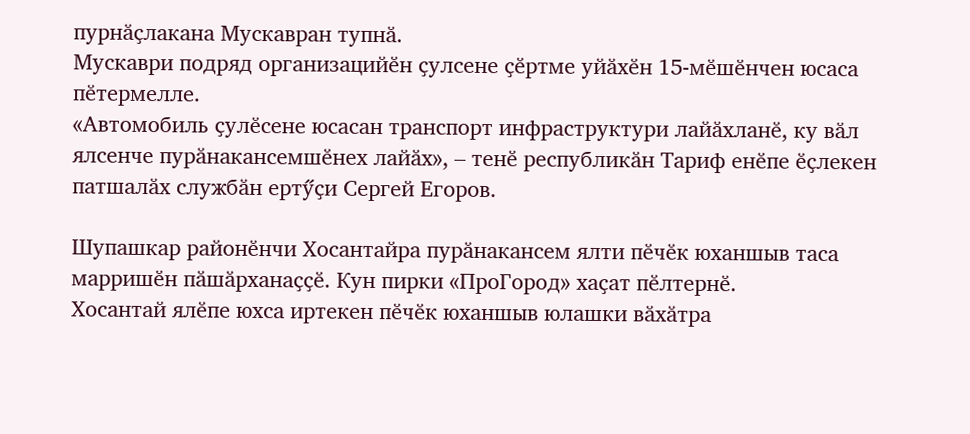пурнӑҫлакана Мускавран тупнӑ.
Мускаври подряд организацийӗн ҫулсене ҫӗртме уйӑхӗн 15-мӗшӗнчен юсаса пӗтермелле.
«Автомобиль ҫулӗсене юсасан транспорт инфраструктури лайӑхланӗ, ку вӑл ялсенче пурӑнакансемшӗнех лайӑх», – тенӗ республикӑн Тариф енӗпе ӗҫлекен патшалӑх службӑн ертӳҫи Сергей Егоров.

Шупашкар районӗнчи Хосантайра пурӑнакансем ялти пӗчӗк юханшыв таса марришӗн пӑшӑрханаҫҫӗ. Кун пирки «ПроГород» хаҫат пӗлтернӗ.
Хосантай ялӗпе юхса иртекен пӗчӗк юханшыв юлашки вӑхӑтра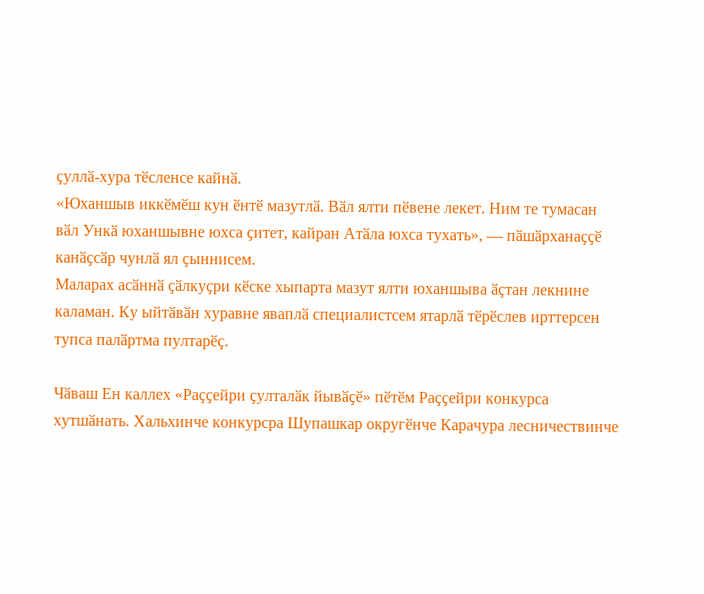ҫуллӑ-хура тӗсленсе кайнӑ.
«Юханшыв иккӗмӗш кун ӗнтӗ мазутлӑ. Вӑл ялти пӗвене лекет. Ним те тумасан вӑл Ункӑ юханшывне юхса ҫитет, кайран Атӑла юхса тухать», — пӑшӑрханаҫҫӗ канӑҫсӑр чунлӑ ял ҫыннисем.
Маларах асӑннӑ ҫӑлкуҫри кӗске хыпарта мазут ялти юханшыва ӑҫтан лекнине каламан. Ку ыйтӑвӑн хуравне яваплӑ специалистсем ятарлӑ тӗрӗслев ирттерсен тупса палӑртма пултарӗҫ.

Чӑваш Ен каллех «Раҫҫейри ҫулталӑк йывӑҫӗ» пӗтӗм Раҫҫейри конкурса хутшӑнать. Хальхинче конкурсра Шупашкар округӗнче Карачура лесничествинче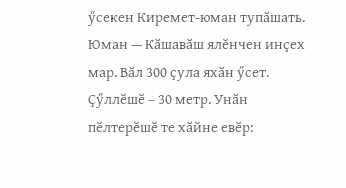ӳсекен Киремет-юман тупӑшать.
Юман — Кӑшавӑш ялӗнчен инҫех мар. Вӑл 300 ҫула яхӑн ӳсет. Ҫӳллӗшӗ – 30 метр. Унӑн пӗлтерӗшӗ те хӑйне евӗр: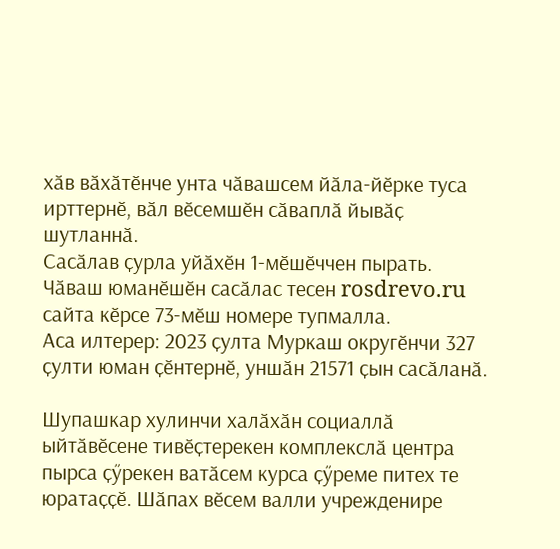хӑв вӑхӑтӗнче унта чӑвашсем йӑла-йӗрке туса ирттернӗ, вӑл вӗсемшӗн сӑваплӑ йывӑҫ шутланнӑ.
Сасӑлав ҫурла уйӑхӗн 1-мӗшӗччен пырать. Чӑваш юманӗшӗн сасӑлас тесен rosdrevo.ru сайта кӗрсе 73-мӗш номере тупмалла.
Аса илтерер: 2023 ҫулта Муркаш округӗнчи 327 ҫулти юман ҫӗнтернӗ, уншӑн 21571 ҫын сасӑланӑ.

Шупашкар хулинчи халӑхӑн социаллӑ ыйтӑвӗсене тивӗҫтерекен комплекслӑ центра пырса ҫӳрекен ватӑсем курса ҫӳреме питех те юратаҫҫӗ. Шӑпах вӗсем валли учрежденире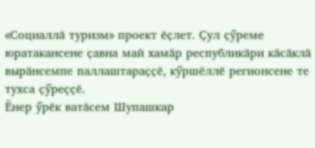«Социаллӑ туризм» проект ӗҫлет. Ҫул ҫӳреме юратакансене ҫавна май хамӑр республикӑри кӑсӑклӑ вырӑнсемпе паллаштараҫҫӗ, кӳршӗллӗ регионсене те тухса ҫӳреҫҫӗ.
Ӗнер ӳрӗк ватӑсем Шупашкар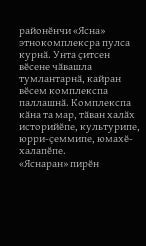районӗнчи «Ясна» этнокомплексра пулса курнӑ. Унта ҫитсен вӗсене чӑвашла тумлантарнӑ, кайран вӗсем комплекспа паллашнӑ. Комплекспа кӑна та мар, тӑван халӑх историйӗпе, культурипе, юрри-ҫеммипе, юмахӗ-халапӗпе.
«Яснаран» пирӗн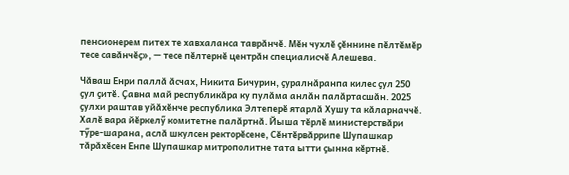пенсионерем питех те хавхаланса таврӑнчӗ. Мӗн чухлӗ ҫӗннине пӗлтӗмӗр тесе савӑнчӗҫ», — тесе пӗлтернӗ центрӑн специалисчӗ Алешева.

Чӑваш Енри паллӑ ӑсчах, Никита Бичурин, ҫуралнӑранпа килес ҫул 250 ҫул ҫитӗ. Ҫавна май республикӑра ку пулӑма анлӑн палӑртасшӑн. 2025 ҫулхи раштав уйӑхӗнче республика Элтеперӗ ятарлӑ Хушу та кӑларначчӗ. Халӗ вара йӗркелӳ комитетне палӑртнӑ. Йыша тӗрлӗ министерствӑри тӳре-шарана, аслӑ шкулсен ректорӗсене, Сӗнтӗрвӑррипе Шупашкар тӑрӑхӗсен Енпе Шупашкар митрополитне тата ытти ҫынна кӗртнӗ.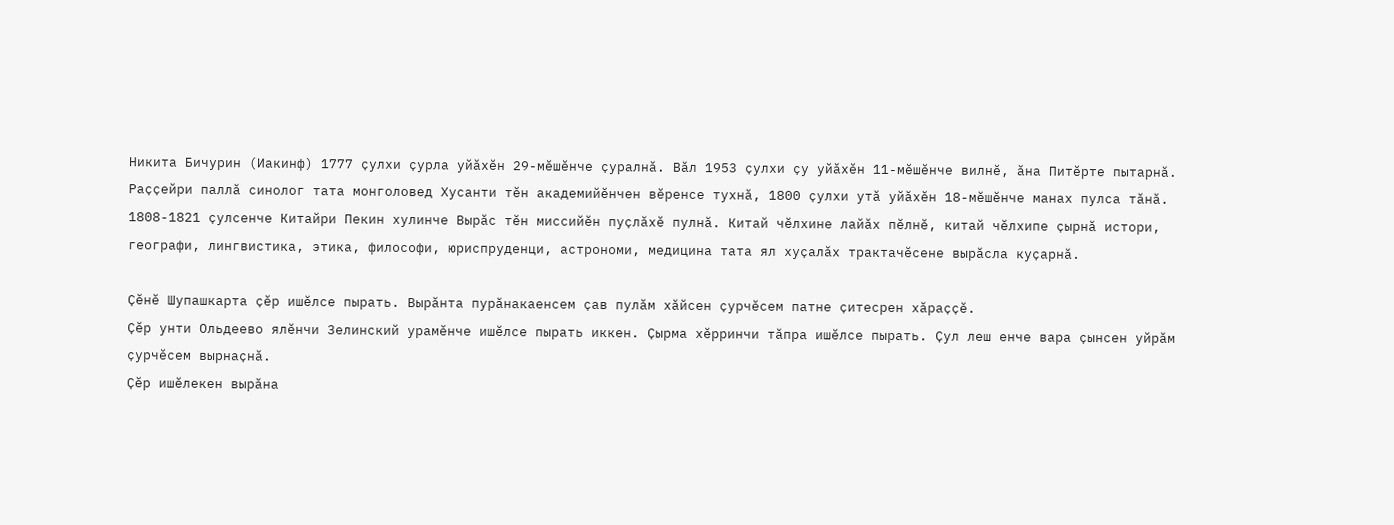Никита Бичурин (Иакинф) 1777 ҫулхи ҫурла уйӑхӗн 29-мӗшӗнче ҫуралнӑ. Вӑл 1953 ҫулхи ҫу уйӑхӗн 11-мӗшӗнче вилнӗ, ӑна Питӗрте пытарнӑ.
Раҫҫейри паллӑ синолог тата монголовед Хусанти тӗн академийӗнчен вӗренсе тухнӑ, 1800 ҫулхи утӑ уйӑхӗн 18-мӗшӗнче манах пулса тӑнӑ. 1808-1821 ҫулсенче Китайри Пекин хулинче Вырӑс тӗн миссийӗн пуҫлӑхӗ пулнӑ. Китай чӗлхине лайӑх пӗлнӗ, китай чӗлхипе ҫырнӑ истори, географи, лингвистика, этика, философи, юриспруденци, астрономи, медицина тата ял хуҫалӑх трактачӗсене вырӑсла куҫарнӑ.

Ҫӗнӗ Шупашкарта ҫӗр ишӗлсе пырать. Вырӑнта пурӑнакаенсем ҫав пулӑм хӑйсен ҫурчӗсем патне ҫитесрен хӑраҫҫӗ.
Ҫӗр унти Ольдеево ялӗнчи Зелинский урамӗнче ишӗлсе пырать иккен. Ҫырма хӗрринчи тӑпра ишӗлсе пырать. Ҫул леш енче вара ҫынсен уйрӑм ҫурчӗсем вырнаҫнӑ.
Ҫӗр ишӗлекен вырӑна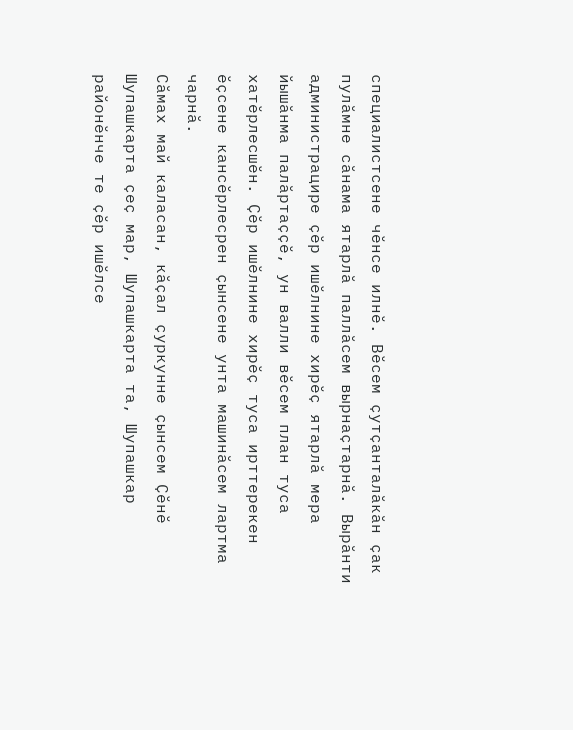специалистсене чӗнсе илнӗ. Вӗсем ҫутҫанталӑкӑн ҫак пулӑмне сӑнама ятарлӑ паллӑсем вырнаҫтарнӑ. Вырӑнти администрацире ҫӗр ишӗлнине хирӗҫ ятарлӑ мера йышӑнма палӑртаҫҫӗ, ун валли вӗсем план туса хатӗрлесшӗн. Ҫӗр ишӗлнине хирӗҫ туса ирттерекен ӗҫсене кансӗрлесрен ҫынсене унта машинӑсем лартма чарнӑ.
Сӑмах май каласан, кӑҫал ҫуркунне ҫынсем Ҫӗнӗ Шупашкарта ҫеҫ мар, Шупашкарта та, Шупашкар районӗнче те ҫӗр ишӗлсе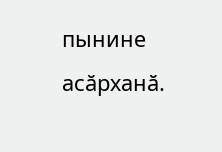пынине асӑрханӑ.